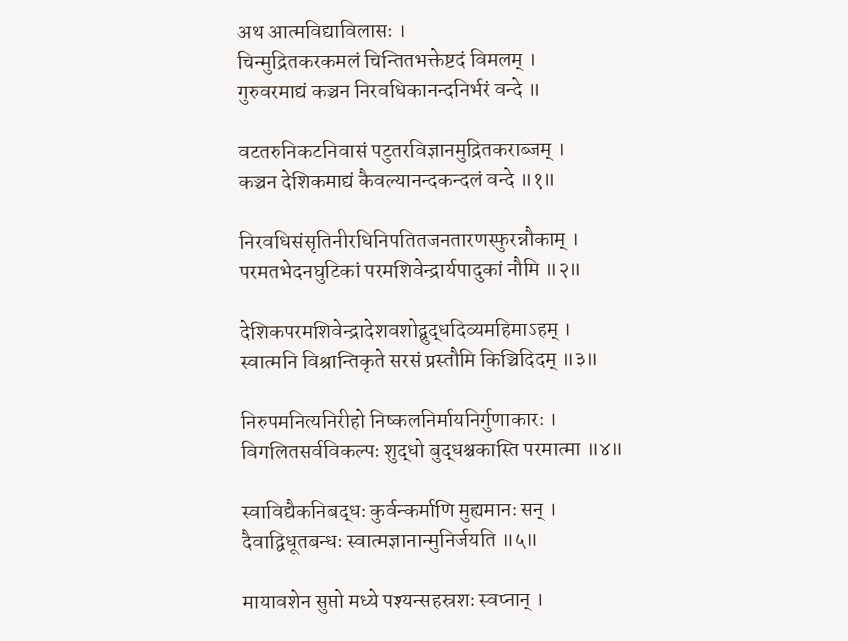अथ आत्मविद्याविलासः ।
चिन्मुद्रितकरकमलं चिन्तितभक्तेष्टदं विमलम् ।
गुरुवरमाद्यं कञ्चन निरवधिकानन्दनिर्भरं वन्दे ॥

वटतरुनिकटनिवासं पटुतरविज्ञानमुद्रितकराब्जम् ।
कञ्चन देशिकमाद्यं कैवल्यानन्दकन्दलं वन्दे ॥१॥

निरवधिसंसृतिनीरधिनिपतितजनतारणस्फुरन्नौकाम् ।
परमतभेदनघुटिकां परमशिवेन्द्रार्यपादुकां नौमि ॥२॥

देशिकपरमशिवेन्द्रादेशवशोद्बुद्धदिव्यमहिमाऽहम् ।
स्वात्मनि विश्रान्तिकृते सरसं प्रस्तौमि किञ्चिदिदम् ॥३॥

निरुपमनित्यनिरीहो निष्कलनिर्मायनिर्गुणाकारः ।
विगलितसर्वविकल्पः शुद्धो बुद्धश्चकास्ति परमात्मा ॥४॥

स्वाविद्यैकनिबद्धः कुर्वन्कर्माणि मुह्यमानः सन् ।
दैवाद्विधूतबन्धः स्वात्मज्ञानान्मुनिर्जयति ॥५॥

मायावशेन सुप्तो मध्ये पश्यन्सहस्रशः स्वप्नान् ।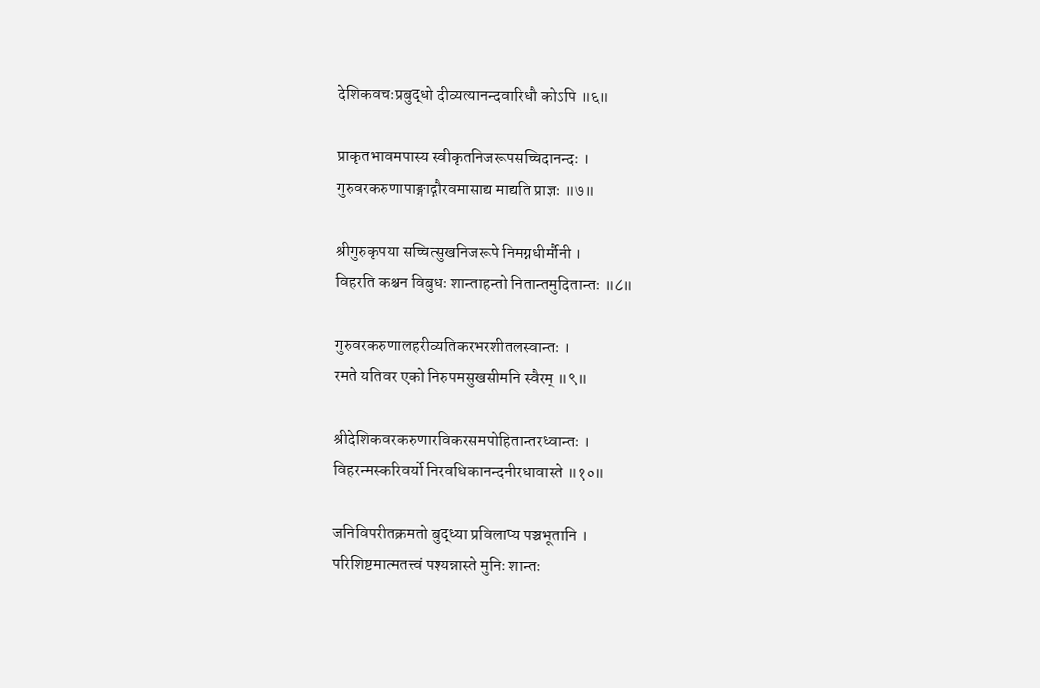देशिकवचःप्रबुद्धो दीव्यत्यानन्दवारिधौ कोऽपि ॥६॥

प्राकृतभावमपास्य स्वीकृतनिजरूपसच्चिदानन्दः ।
गुरुवरकरुणापाङ्गाद्गौरवमासाद्य माद्यति प्राज्ञः ॥७॥

श्रीगुरुकृपया सच्चित्सुखनिजरूपे निमग्नधीर्मौनी ।
विहरति कश्चन विबुधः शान्ताहन्तो नितान्तमुदितान्तः ॥८॥

गुरुवरकरुणालहरीव्यतिकरभरशीतलस्वान्तः ।
रमते यतिवर एको निरुपमसुखसीमनि स्वैरम् ॥९॥

श्रीदेशिकवरकरुणारविकरसमपोहितान्तरध्वान्तः ।
विहरन्मस्करिवर्यो निरवधिकानन्दनीरधावास्ते ॥१०॥

जनिविपरीतक्रमतो बुद्ध्या प्रविलाप्य पञ्चभूतानि ।
परिशिष्टमात्मतत्त्वं पश्यन्नास्ते मुनिः शान्तः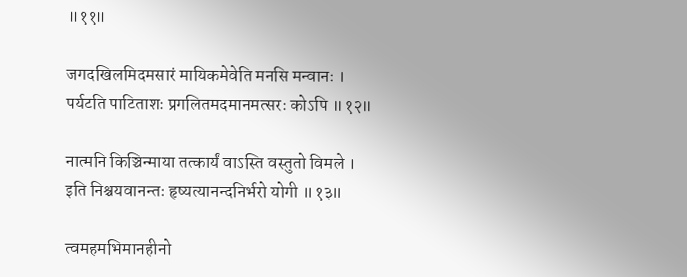॥११॥

जगदखिलमिदमसारं मायिकमेवेति मनसि मन्वानः ।
पर्यटति पाटिताशः प्रगलितमदमानमत्सरः कोऽपि ॥१२॥

नात्मनि किञ्चिन्माया तत्कार्यं वाऽस्ति वस्तुतो विमले ।
इति निश्चयवानन्तः हृष्यत्यानन्दनिर्भरो योगी ॥१३॥

त्वमहमभिमानहीनो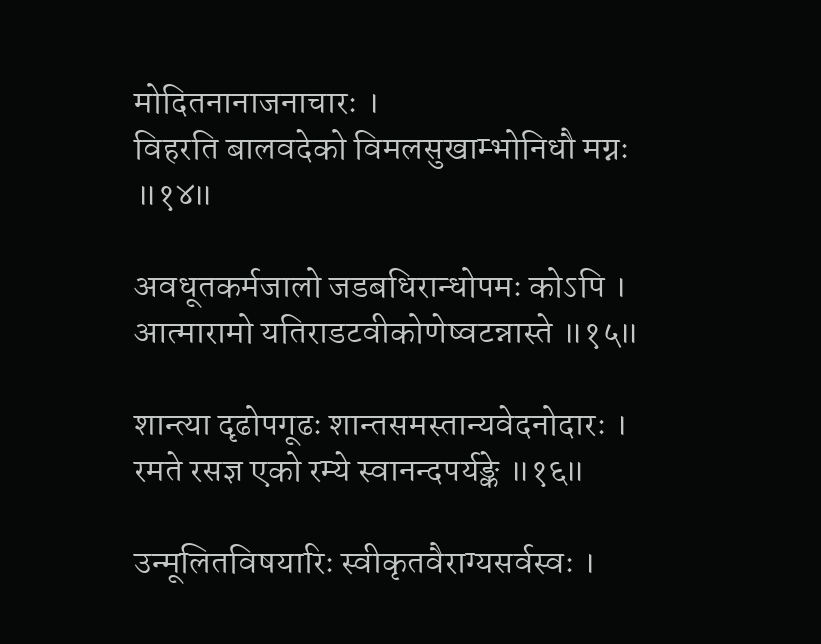मोदितनानाजनाचारः ।
विहरति बालवदेको विमलसुखाम्भोनिधौ मग्नः ॥१४॥

अवधूतकर्मजालो जडबधिरान्धोपमः कोऽपि ।
आत्मारामो यतिराडटवीकोणेष्वटन्नास्ते ॥१५॥

शान्त्या दृढोपगूढः शान्तसमस्तान्यवेदनोदारः ।
रमते रसज्ञ एको रम्ये स्वानन्दपर्यङ्के ॥१६॥

उन्मूलितविषयारिः स्वीकृतवैराग्यसर्वस्वः ।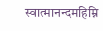स्वात्मानन्दमहिम्नि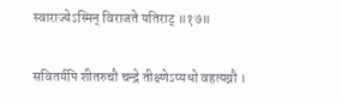स्वाराज्येऽस्मिन् विराजते यतिराट् ॥१७॥

सवितर्यपि शीतरुचौ चन्द्रे तीक्ष्णेऽप्यधो वहत्यग्नौ ।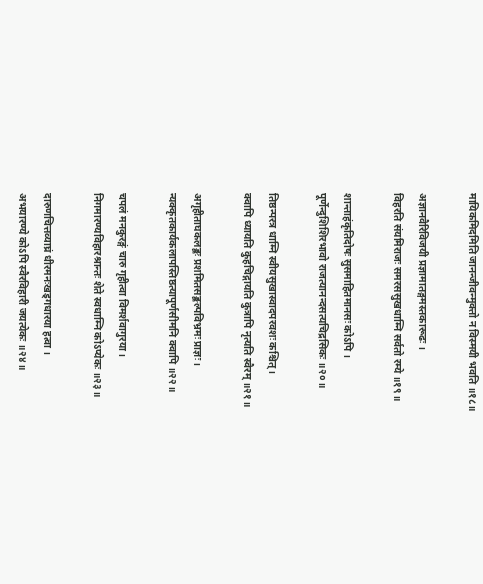मायिकमिदमिति जानन्जीवन्मुक्तो न विस्मयी भवति ॥१८॥

अज्ञानवैरिविजयी प्रज्ञामातङ्गमस्तकारूढः ।
विहरति संयमिराजः समरससुखधाम्नि सर्वतो रम्ये ॥१९॥

शान्ताहंकृतिदोषः सुसमाहितमानसः कोऽपि ।
पूर्णेन्दुशिशिरभावो राजत्यानन्दसत्यचिद्रसिकः ॥२०॥

तिष्ठन्परत्र धाम्नि स्वीयसुखास्वादपरवशः कश्चित् ।
क्वापि ध्यायति कुहचिद्गायति कुत्रापि नृत्यति स्वैरम् ॥२१॥

अगृहीताघकलङ्कः प्रशमितसङ्कल्पविभ्रमः प्राज्ञः ।
न्यक्कृतकार्यकलापस्तिष्ठत्यापूर्णसीमनि क्वापि ॥२२॥

चपलं मनकुरङ्गं चारु गृहीत्वा विमर्शवागुरया ।
निगमारण्यविहारश्रान्तः शेते स्वधाम्नि कोऽप्येकः ॥२३॥

दारुणचित्तव्याघ्रं धीरमनःखड्गधारया हत्वा ।
अभयारण्ये कोऽपि स्वैरविहारी जयत्येकः ॥२४॥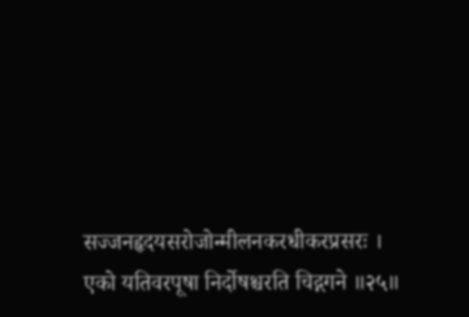सज्जनहृदयसरोजोन्मीलनकरधीकरप्रसरः ।
एको यतिवरपूषा निर्दोषश्चरति चिद्गगने ॥२५॥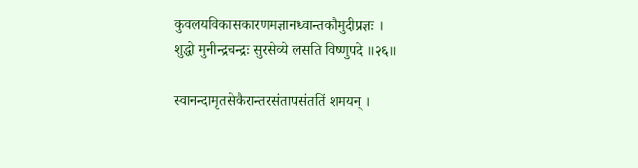कुवलयविकासकारणमज्ञानध्वान्तकौमुदीप्रज्ञः ।
शुद्धो मुनीन्द्रचन्द्रः सुरसेव्ये लसति विष्णुपदे ॥२६॥

स्वानन्दामृतसेकैरान्तरसंतापसंततिं शमयन् ।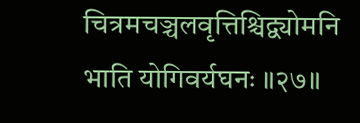चित्रमचञ्चलवृत्तिश्चिद्व्योमनि भाति योगिवर्यघनः ॥२७॥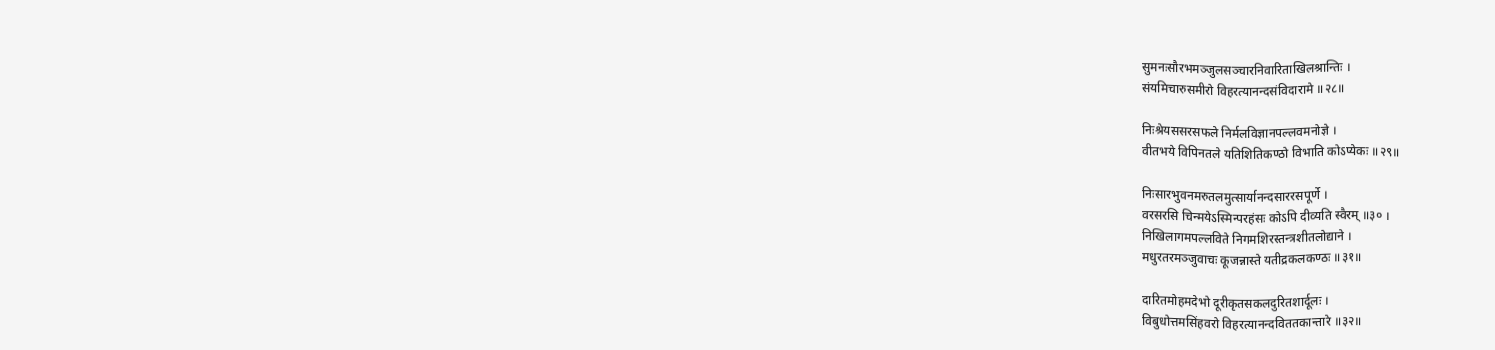सुमनःसौरभमञ्जुलसञ्चारनिवारिताखिलश्रान्तिः ।
संयमिचारुसमीरो विहरत्यानन्दसंविदारामे ॥२८॥

निःश्रेयससरसफले निर्मलविज्ञानपल्लवमनोज्ञे ।
वीतभये विपिनतले यतिशितिकण्ठो विभाति कोऽप्येकः ॥२९॥

निःसारभुवनमरुतलमुत्सार्यानन्दसाररसपूर्णे ।
वरसरसि चिन्मयेऽस्मिन्परहंसः कोऽपि दीव्यति स्वैरम् ॥३० ।
निखिलागमपल्लविते निगमशिरस्तन्त्रशीतलोद्याने ।
मधुरतरमञ्जुवाचः कूजन्नास्ते यतीद्रकलकण्ठः ॥३१॥

दारितमोहमदेभो दूरीकृतसकलदुरितशार्दूलः ।
विबुधोत्तमसिंहवरो विहरत्यानन्दविततकान्तारे ॥३२॥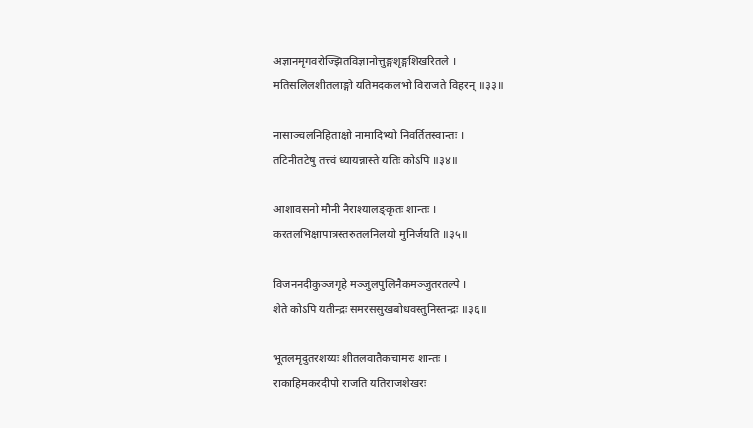अज्ञानमृगवरोज्झितविज्ञानोत्तुङ्गश‍ृङ्गशिखरितले ।
मतिसलिलशीतलाङ्गो यतिमदकलभो विराजते विहरन् ॥३३॥

नासाञ्चलनिहिताक्षो नामादिभ्यो निवर्तितस्वान्तः ।
तटिनीतटेषु तत्त्वं ध्यायन्नास्ते यतिः कोऽपि ॥३४॥

आशावसनो मौनी नैराश्यालङ्कृतः शान्तः ।
करतलभिक्षापात्रस्तरुतलनिलयो मुनिर्जयति ॥३५॥

विजननदीकुञ्जगृहे मञ्जुलपुलिनैकमञ्जुतरतल्पे ।
शेते कोऽपि यतीन्द्रः समरससुखबोधवस्तुनिस्तन्द्रः ॥३६॥

भूतलमृदुतरशय्यः शीतलवातैकचामरः शान्तः ।
राकाहिमकरदीपो राजति यतिराजशेखरः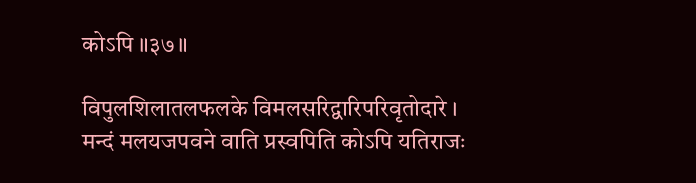कोऽपि ॥३७॥

विपुलशिलातलफलके विमलसरिद्वारिपरिवृतोदारे ।
मन्दं मलयजपवने वाति प्रस्वपिति कोऽपि यतिराजः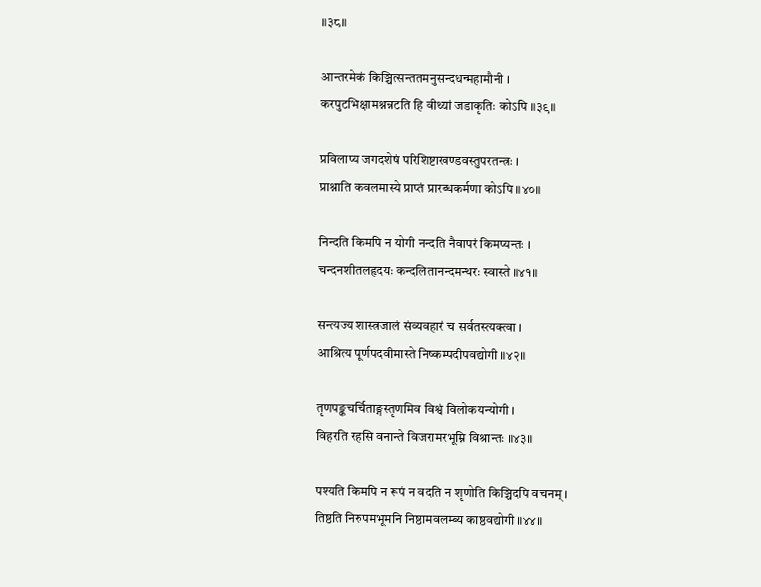॥३८॥

आन्तरमेकं किञ्चित्सन्ततमनुसन्दधन्महामौनी ।
करपुटभिक्षामश्नन्नटति हि वीथ्यां जडाकृतिः कोऽपि ॥३९॥

प्रविलाप्य जगदशेषं परिशिष्टाखण्डवस्तुपरतन्त्रः ।
प्राश्नाति कवलमास्ये प्राप्तं प्रारब्धकर्मणा कोऽपि ॥४०॥

निन्दति किमपि न योगी नन्दति नैवापरं किमप्यन्तः ।
चन्दनशीतलहृदयः कन्दलितानन्दमन्थरः स्वास्ते ॥४१॥

सन्त्यज्य शास्त्रजालं संव्यवहारं च सर्वतस्त्यक्त्वा ।
आश्रित्य पूर्णपदवीमास्ते निष्कम्पदीपवद्योगी ॥४२॥

तृणपङ्कचर्चिताङ्गस्तृणमिव विश्वं विलोकयन्योगी ।
विहरति रहसि वनान्ते विजरामरभूम्नि विश्रान्तः ॥४३॥

पश्यति किमपि न रूपं न वदति न श‍ृणोति किञ्चिदपि वचनम् ।
तिष्ठति निरुपमभूमनि निष्ठामवलम्ब्य काष्ठवद्योगी ॥४४॥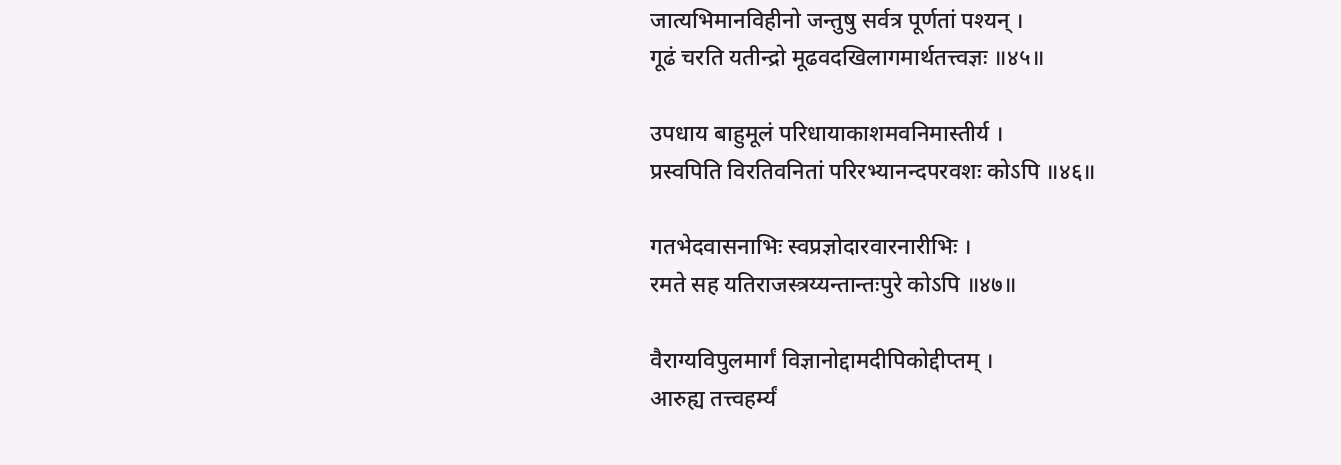जात्यभिमानविहीनो जन्तुषु सर्वत्र पूर्णतां पश्यन् ।
गूढं चरति यतीन्द्रो मूढवदखिलागमार्थतत्त्वज्ञः ॥४५॥

उपधाय बाहुमूलं परिधायाकाशमवनिमास्तीर्य ।
प्रस्वपिति विरतिवनितां परिरभ्यानन्दपरवशः कोऽपि ॥४६॥

गतभेदवासनाभिः स्वप्रज्ञोदारवारनारीभिः ।
रमते सह यतिराजस्त्रय्यन्तान्तःपुरे कोऽपि ॥४७॥

वैराग्यविपुलमार्गं विज्ञानोद्दामदीपिकोद्दीप्तम् ।
आरुह्य तत्त्वहर्म्यं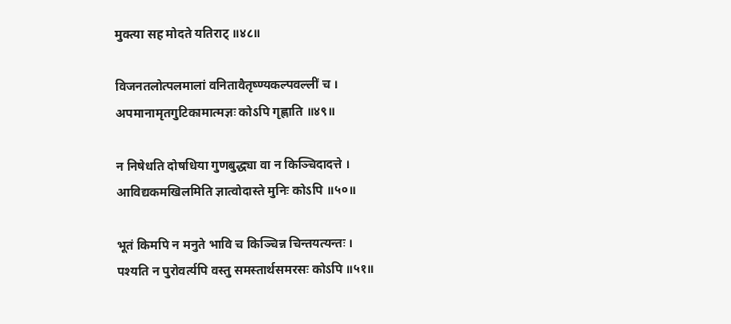मुक्त्या सह मोदते यतिराट् ॥४८॥

विजनतलोत्पलमालां वनितावैतृष्ण्यकल्पवल्लीं च ।
अपमानामृतगुटिकामात्मज्ञः कोऽपि गृह्णाति ॥४९॥

न निषेधति दोषधिया गुणबुद्ध्या वा न किञ्चिदादत्ते ।
आविद्यकमखिलमिति ज्ञात्वोदास्ते मुनिः कोऽपि ॥५०॥

भूतं किमपि न मनुते भावि च किञ्चिन्न चिन्तयत्यन्तः ।
पश्यति न पुरोवर्त्यपि वस्तु समस्तार्थसमरसः कोऽपि ॥५१॥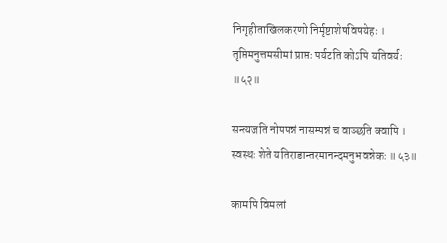निगृहीताखिलकरणो निर्मृष्टाशेषविषयेहः ।
तृप्तिमनुत्तमसीमां प्राप्तः पर्यटति कोऽपि यतिवर्यः ॥५२॥

सन्त्यजति नोपपन्नं नासम्पन्नं च वाञ्छति क्वापि ।
स्वस्थः शेते यतिराडान्तरमानन्दमनुभवन्नेकः ॥५३॥

कामपि विमलां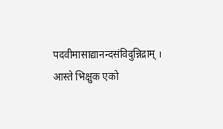पदवीमासाद्यानन्दसंविदुन्निद्राम् ।
आस्ते भिक्षुक एको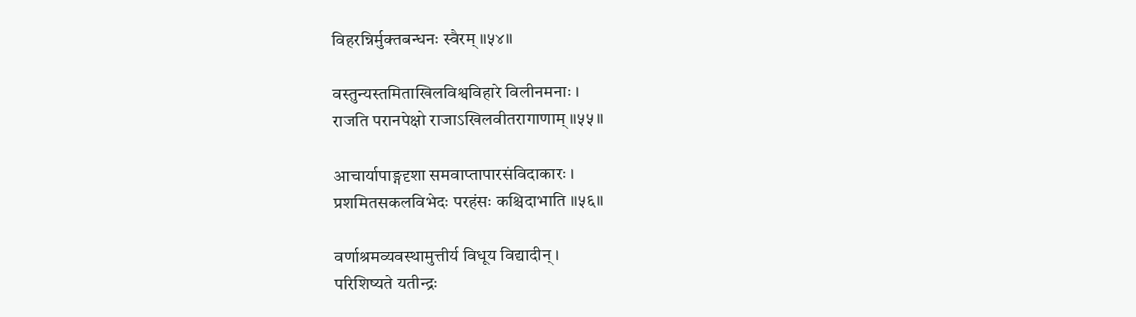विहरन्निर्मुक्तबन्धनः स्वैरम् ॥५४॥

वस्तुन्यस्तमिताखिलविश्वविहारे विलीनमनाः ।
राजति परानपेक्षो राजाऽखिलवीतरागाणाम् ॥५५॥

आचार्यापाङ्गदृशा समवाप्तापारसंविदाकारः ।
प्रशमितसकलविभेदः परहंसः कश्चिदाभाति ॥५६॥

वर्णाश्रमव्यवस्थामुत्तीर्य विधूय विद्यादीन् ।
परिशिष्यते यतीन्द्रः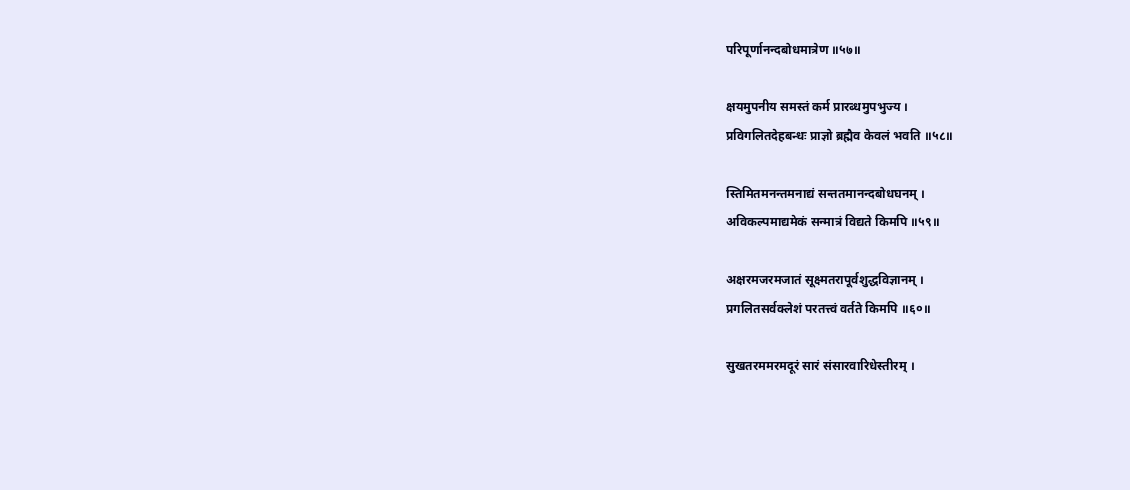परिपूर्णानन्दबोधमात्रेण ॥५७॥

क्षयमुपनीय समस्तं कर्म प्रारब्धमुपभुज्य ।
प्रविगलितदेहबन्धः प्राज्ञो ब्रह्मैव केवलं भवति ॥५८॥

स्तिमितमनन्तमनाद्यं सन्ततमानन्दबोधघनम् ।
अविकल्पमाद्यमेकं सन्मात्रं विद्यते किमपि ॥५९॥

अक्षरमजरमजातं सूक्ष्मतरापूर्वशुद्धविज्ञानम् ।
प्रगलितसर्वक्लेशं परतत्त्वं वर्तते किमपि ॥६०॥

सुखतरममरमदूरं सारं संसारवारिधेस्तीरम् ।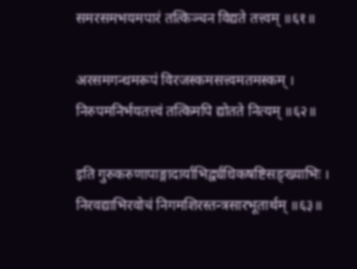समरसमभयमपारं तत्किञ्चन विद्यते तत्त्वम् ॥६१॥

अरसमगन्धमरूपं विरजस्कमसत्त्वमतमस्कम् ।
निरुपमनिर्भयतत्त्वं तत्किमपि द्योतते नित्यम् ॥६२॥

इति गुरुकरुणापाङ्गादार्याभिर्द्व्यधिकषष्टिसङ्ख्याभिः ।
निरवद्याभिरवोचं निगमशिरस्तन्त्रसारभूतार्थम् ॥६३॥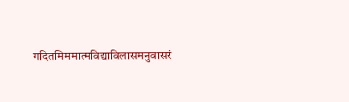गदितमिममात्मविद्याविलासमनुवासरं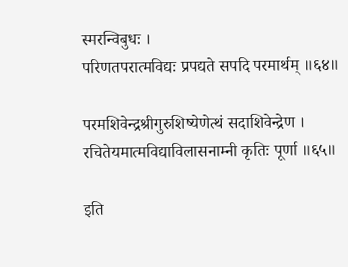स्मरन्विबुधः ।
परिणतपरात्मविद्यः प्रपद्यते सपदि परमार्थम् ॥६४॥

परमशिवेन्द्रश्रीगुरुशिष्येणेत्थं सदाशिवेन्द्रेण ।
रचितेयमात्मविद्याविलासनाम्नी कृतिः पूर्णा ॥६५॥

इति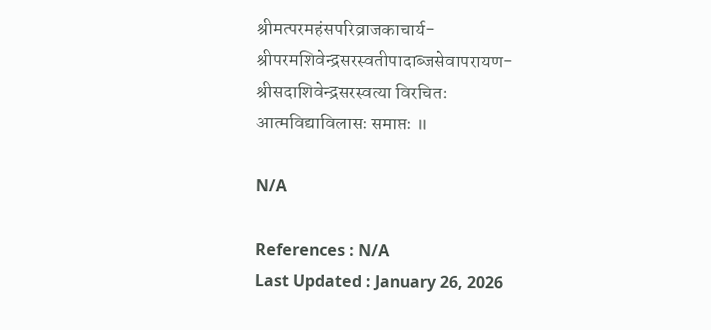श्रीमत्परमहंसपरिव्राजकाचार्य-
श्रीपरमशिवेन्द्रसरस्वतीपादाब्जसेवापरायण-
श्रीसदाशिवेन्द्रसरस्वत्या विरचितः
आत्मविद्याविलासः समाप्तः ॥

N/A

References : N/A
Last Updated : January 26, 2026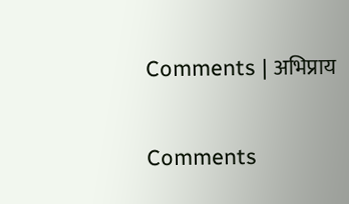Comments | अभिप्राय

Comments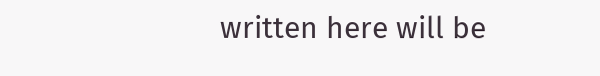written here will be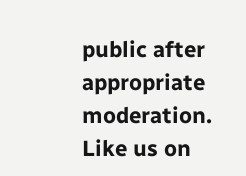public after appropriate moderation.
Like us on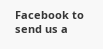Facebook to send us a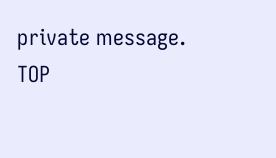private message.
TOP